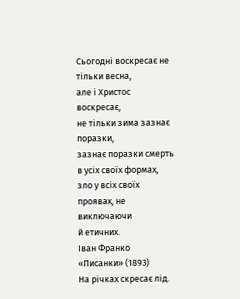Сьогодні воскресає не тільки весна,
але і Христос воскресає,
не тільки зима зазнає поразки,
зазнає поразки смерть в усіх своїх формах,
зло у всіх своїх проявах, не виключаючи
й етичних.
Іван Франко «Писанки» (1893)
На річках скресає лід.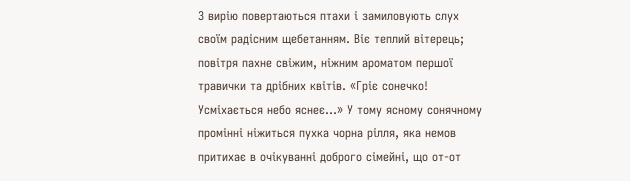З вирію повертаються птахи і замиловують слух своїм радісним щебетанням. Віє теплий вітерець; повітря пахне свіжим, ніжним ароматом першої травички та дрібних квітів. «Гріє сонечко! Усміхається небо яснеє…» У тому ясному сонячному промінні ніжиться пухка чорна рілля, яка немов притихає в очікуванні доброго сімейні, що от-от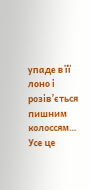упаде в її лоно і розів’ється пишним колоссям… Усе це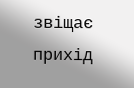звіщає прихід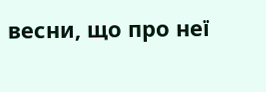весни, що про неї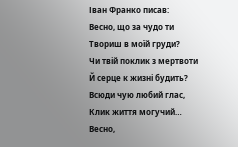Іван Франко писав:
Весно, що за чудо ти
Твориш в моїй груди?
Чи твій поклик з мертвоти
Й серце к жизні будить?
Всюди чую любий глас,
Клик життя могучий…
Весно,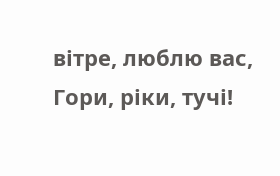вітре, люблю вас,
Гори, ріки, тучі!